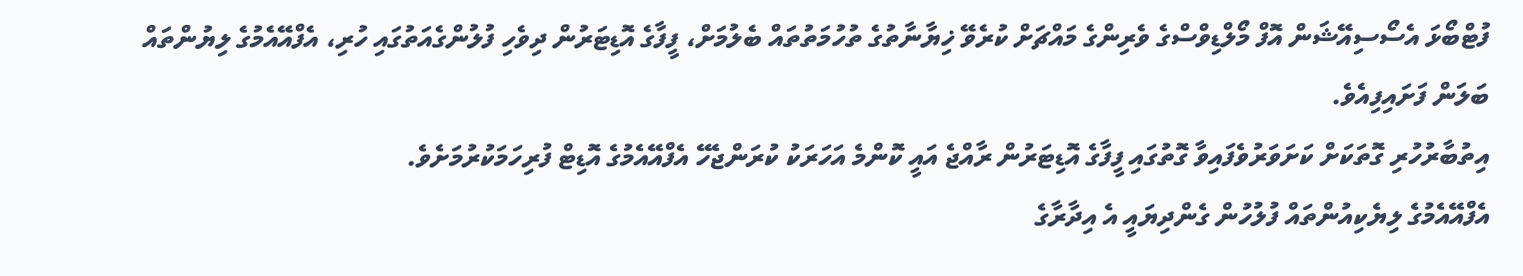ފުޓްބޯޅަ އެސޯސިއޭޝަން އޮފް މޯލްޑިވްސްގެ ވެރިންގެ މައްޗަށް ކުރެވޭ ޚިޔާނާތުގެ ތުހުމަތުތައް ބެލުމަށް، ފީފާގެ އޮޑިޓަރުން ދިވެހި ފުލުންގެއަތުގައި ހުރި، އެފްއޭއެމުގެ ލިޔުންތައް ބަލަން ފަށައިފިއެވެ.
އިތުބާރުހުރި ގޮތަކަށް ކަށަވަރުވެފައިވާ ގޮތުގައި ފީފާގެ އޮޑިޓަރުން ރާއްޖެ އައީ ކޮންމެ އަހަރަކު ކުރަންޖެހޭ އެފްއޭއެމުގެ އޮޑިޓް ފުރިހަމަކުރުމަށެވެ.
އެފްއޭއެމުގެ ލިޔެކިއުންތައް ފުލުހުން ގެންދިޔައީ އެ އިދާރާގެ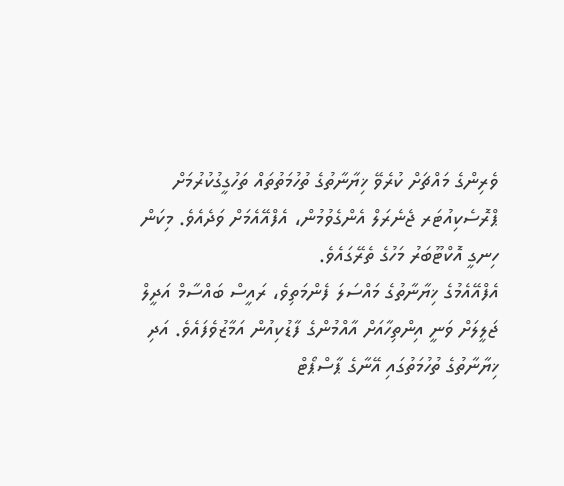ވެރިންގެ މައްޗަށް ކުރެވޭ ޚިޔާނާތުގެ ތުހުމަތުތައް ތަހުގީގުކުރުމަށް ޕްރޮސެކިއުޓަރ ޖެނެރަލް އެންގެވުމުން، އެފްއޭއެމަށް ވަދެއެވެ. މިކަން ހިނގީ އޮކްޓޫބަރު މަހުގެ ތެރޭގައެވެ.
އެފްއޭއެމުގެ ޚިޔާނާތުގެ މައްސަލަ ފެންމަތިވެ، ރައީސް ބައްސާމް އަދީލް ޖަލީލަށް ވަނީ އިންތިހާއަށް އާއްމުންގެ ފާޑުކިއުން އަމާޒުވެފައެވެ. އަދި ޚިޔާނާތުގެ ތުހުމަތުގައި އޭނާގެ ޕާސްޕޯޓް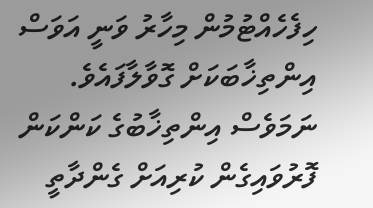ހިފެހެއްޓުމުން މިހާރު ވަނީ އަވަސް އިންތިޚާބަކަށް ގޮވާލާފައެވެ. ނަމަވެސް އިންތިޚާބުގެ ކަންކަން ފޮރުވައިގެން ކުރިއަށް ގެންދާތީ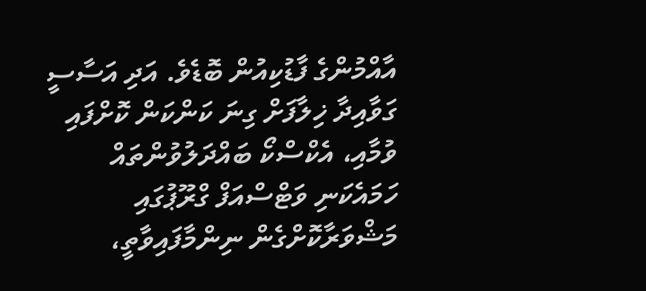އާއްމުންގެ ފާޑުކިއުން ބޮޑެވެ. އަދި އަސާސީ ގަވާއިދާ ޚިލާފަށް ގިނަ ކަންކަން ކޮށްފައި ވުމާއި، އެކްސްކޯ ބައްދަލުވުންތައް ހަމައެކަނި ވަޓްސްއަފް ގްރޫޕުގައި މަޝްވަރާކޮށްގެން ނިންމާފައިވާތީ،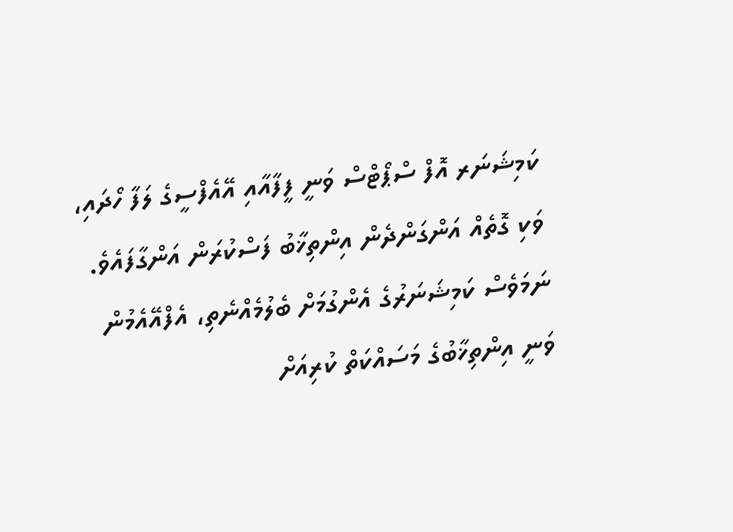ކަމިޝަނަރ އޮފް ސްޕޯޓްސް ވަނީ ފީފާއާއި އޭއެފްސީގެ ލަފާ ހޯދައި، ވަކި ގޮތެއް އަންގަންދެން އިންތިޚާބު ފަސްކުރަން އަންގާފައެވެ. ނަމަވެސް ކަމިޝަނަރުގެ އެންގުމަށް ބެލުމެއްނެތި، އެފްއޭއެމުން ވަނީ އިންތިޚާބުގެ މަސައްކަތް ކުރިއަށް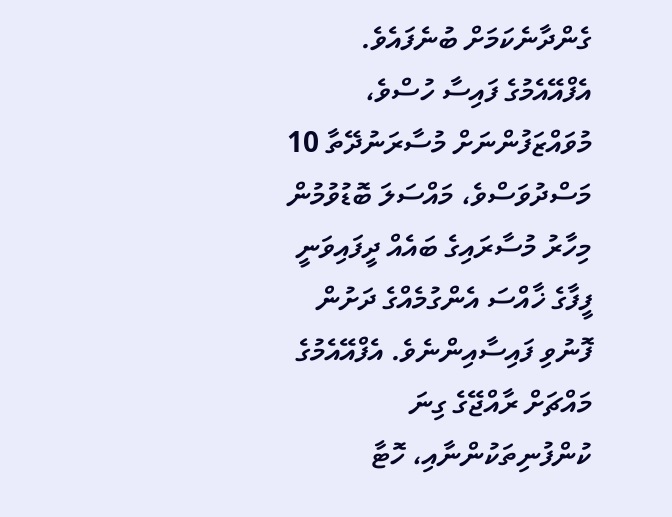ގެންދާނެކަމަށް ބުނެފައެވެ.
އެފްއޭއެމުގެ ފައިސާ ހުސްވެ، މުވައްޒަފުންނަށް މުސާރަނުދޭތާ 10 މަސްދުވަސްވެ، މައްސަލަ ބޮޑުވުމުން މިހާރު މުސާރައިގެ ބައެއް ދީފައިވަނީ ފީފާގެ ޚާއްސަ އެންގުމެއްގެ ދަށުން ފޮނުވި ފައިސާއިންނެވެ. އެފްއޭއެމުގެ މައްޗަށް ރާއްޖޭގެ ގިނަ ކުންފުނިތަކުންނާއި، ހޮޓާ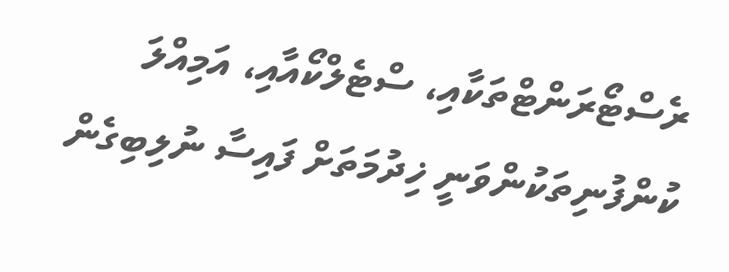ރެސްޓޯރަންޓްތަކާއި، ސްޓެލްކޯއާއި، އަމިއްލަ ކުންފުނިތަކުންވަނީ ޚިދުމަތަށް ފައިސާ ނުލިބިގެން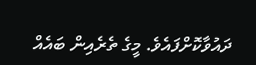ދައުވާކޮށްފައެވެ. މީގެ ތެރެއިން ބައެއް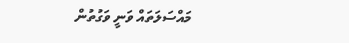މައްސަލަތައް ވަނީ ވަގުތުން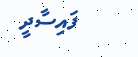ފައިސާދީ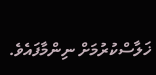ޚަލާސްކުރުމަށް ނިންމާފައެވެ.